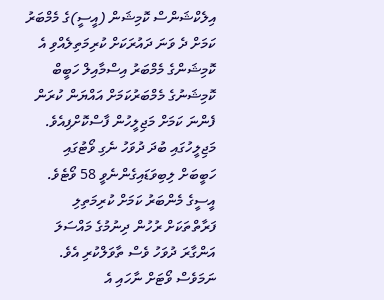އިލެކްޝަންސް ކޮމިޝަން (އީސީ)ގެ މެމްބަރު ކަމަށް ދެ ވަނަ ދައުރަކަށް ކުރިމަތިލެއްވި އެ ކޮމިޝަންގެ މެމްބަރު އިސްމާއިލް ހަބީބް ކޮމިޝަނުގެ މެމްބަރުކަމަށް އައްޔަން ކުރަން ފެންނަ ކަމަށް މަޖިލީހުން ފާސްކޮށްފިއެވެ.
މަޖިލީހުގައި ބުދަ ދުވަހު ނެގި ވޯޓުގައި ހަބީބަށް ލިބިވަޑައިގެންނެވީ 58 ވޯޓެވެ.
އީސީގެ މެންބަރު ކަމަށް ކުރިމަތިލި ފަރާތްތަކަށް ރުހުން ދިނުމުގެ މައްސަލަ އަންގާރަ ދުވަހު ވެސް ތާވަލްކުރި އެވެ. ނަމަވެސް ވޯޓަށް ނާހައި އެ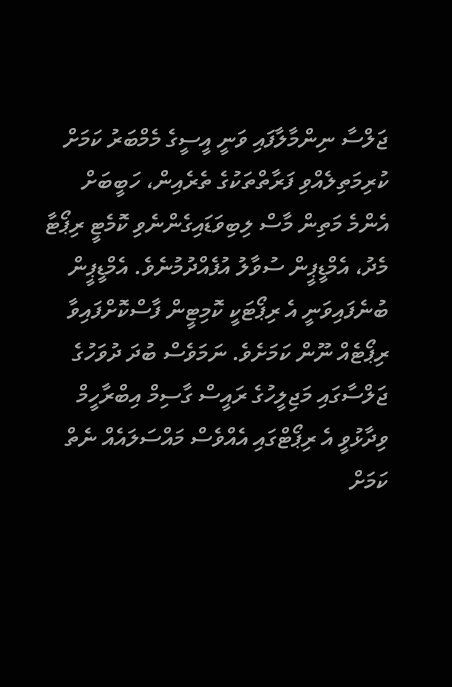ޖަލްސާ ނިންމާލާފައި ވަނީ އީސީގެ މެމްބަރު ކަމަށް ކުރިމަތިލެއްވި ފަރާތްތަކުގެ ތެރެއިން، ހަބީބަށް އެންމެ މަތިން މާސް ލިބިވަޑައިގެންނެވި ކޮމެޓީ ރިޕޯޓާ މެދު، އެމްޑީޕީން ސުވާލު އުފެއްދުމުނެވެ. އެމްޑީޕީން ބުނެފައިވަނީ އެ ރިޕޯޓަކީ ކޮމިޓީން ފާސްކޮށްފައިވާ ރިޕޯޓެއް ނޫން ކަމަށެވެ. ނަމަވެސް ބުދަ ދުވަހުގެ ޖަލްސާގައި މަޖިލީހުގެ ރައީސް ގާސިމް އިބްރާހީމް ވިދާޅުވީ އެ ރިޕޯޓްގައި އެއްވެސް މައްސަލައެއް ނެތް ކަމަށް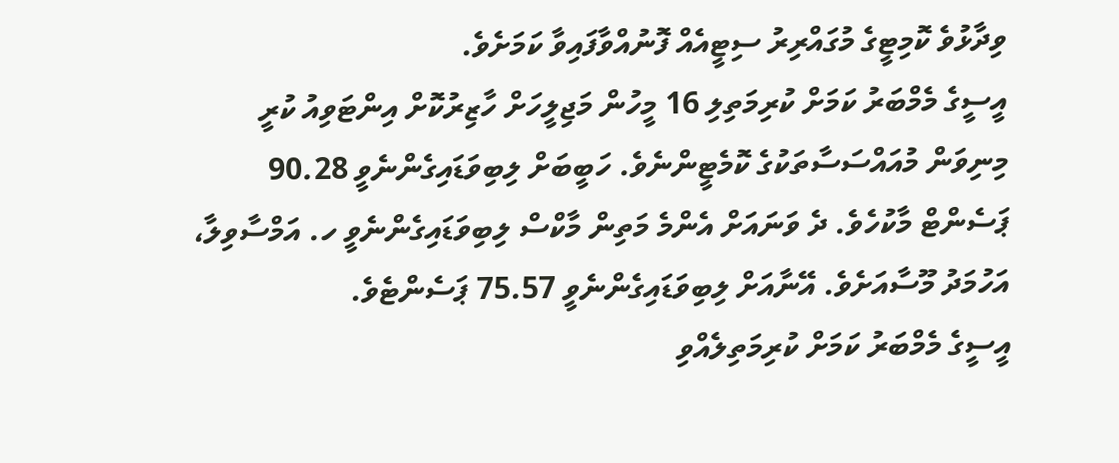ވިދާޅުވެ ކޮމިޓީގެ މުގައްރިރު ސިޓީއެއް ފޮނުއްވާފައިވާ ކަމަށެވެ.
އީސީގެ މެމްބަރު ކަމަށް ކުރިމަތިލި 16 މީހުން މަޖިލީހަށް ހާޒިރުކޮށް އިންޓަވިއު ކުރީ މިނިވަން މުއައްސަސާތަކުގެ ކޮމެޓީންނެވެ. ހަބީބަށް ލިބިވަޑައިގެންނެވީ 90.28 ޕަސެންޓް މާކުހެވެ. ދެ ވަނައަށް އެންމެ މަތިން މާކްސް ލިބިވަޑައިގެންނެވީ ހ. އަމްސާވިލާ، އަހުމަދު މޫސާއަށެވެ. އޭނާއަށް ލިބިވަޑައިގެންނެވީ 75.57 ޕަސެންޓެވެ.
އީސީގެ މެމްބަރު ކަމަށް ކުރިމަތިލެއްވި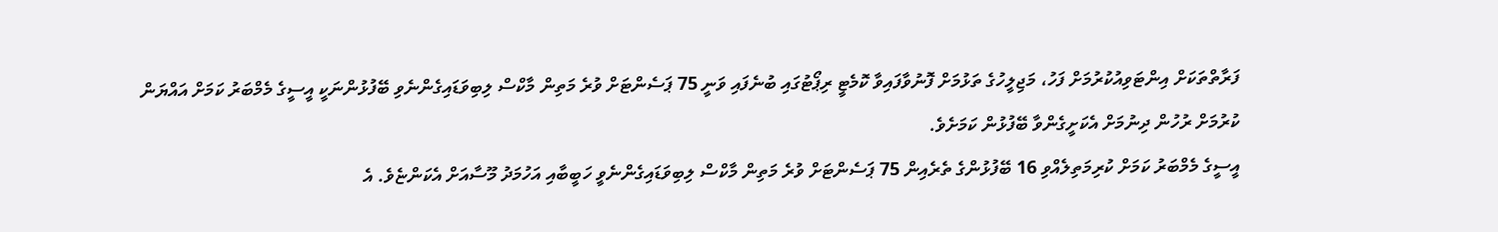ފަރާތްތަކަށް އިންޓަވިއުކުރުމަށް ފަހު، މަޖިލީހުގެ ތަޅުމަށް ފޮނުވާފައިވާ ކޮމެޓީ ރިޕޯޓުގައި ބުނެފައި ވަނީ 75 ޕަސެންޓަށް ވުރެ މަތިން މާކްސް ލިބިވަޑައިގެންނެވި ބޭފުޅުންނަކީ އީސީގެ މެމްބަރު ކަމަށް އައްޔަން ކުރުމަށް ރުހުން ދިނުމަށް އެކަށީގެންވާ ބޭފުޅުން ކަމަށެވެ.
އީސީގެ މެމްބަރު ކަމަށް ކުރިމަތިލެއްވި 16 ބޭފުޅުންގެ ތެރެއިން 75 ޕަސެންޓަށް ވުރެ މަތިން މާކްސް ލިބިވަޑައިގެންނެވީ ހަބީބާއި އަހުމަދު މޫސާއަށް އެކަންޏެވެ. އެ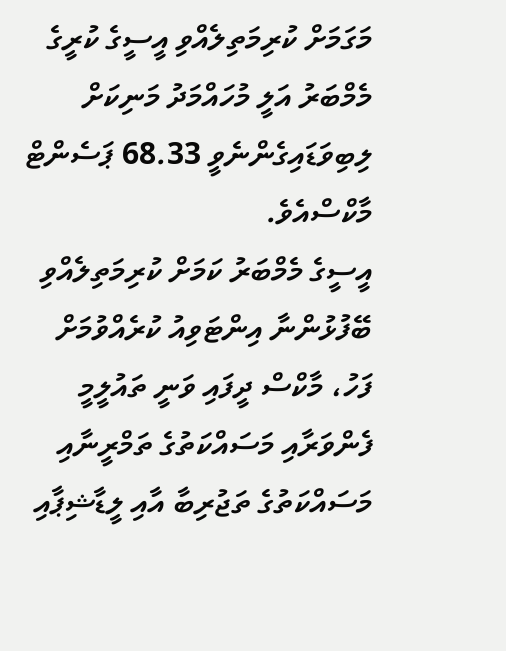މަގަމަށް ކުރިމަތިލެއްވި އީސީގެ ކުރީގެ މެމްބަރު އަލީ މުހައްމަދު މަނިކަށް ލިބިވަޑައިގެންނެވީ 68.33 ޕަސެންޓް މާކްސްއެވެ.
އީސީގެ މެމްބަރު ކަމަށް ކުރިމަތިލެއްވި ބޭފުޅުންނާ އިންޓަވިއު ކުރެއްވުމަށް ފަހު، މާކްސް ދީފައި ވަނީ ތައުލީމީ ފެންވަރާއި މަސައްކަތުގެ ތަމްރީނާއި މަސައްކަތުގެ ތަޖުރިބާ އާއި ލީޑާޝިޕާއި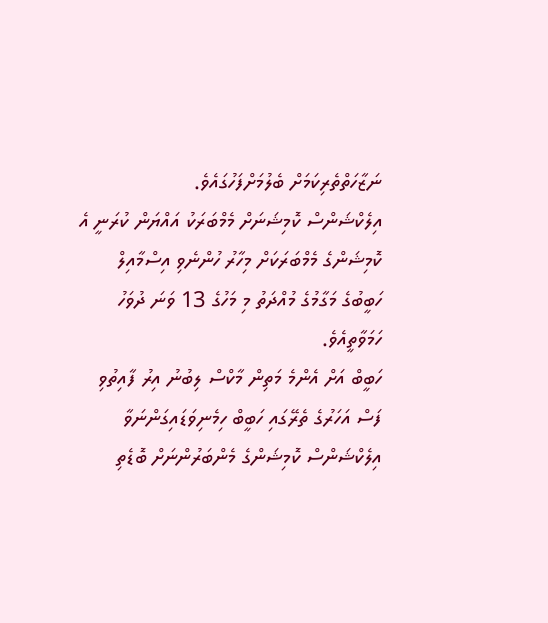ނަޒާހަތްތެރިކަމަށް ބެލުމަށްފަހުގައެވެ.
އިލެކްޝަންސް ކޮމިޝަނަށް މެމްބަރަކު އައްޔަން ކުރަނީ އެ ކޮމިޝަންގެ މެމްބަރަކަށް މިހާރު ހުންނެވި އިސްމާއިލް ހަބީބުގެ މަގާމުގެ މުއްދަތު މި މަހުގެ 13 ވަނަ ދުވަހު ހަމަވާތީއެވެ.
ހަބީބް އަށް އެންމެ މަތިން މާކްސް ލިބުނު އިރު ފާއިތުވި ފަސް އަހަރުގެ ތެރޭގައި ހަބީބް ހިމެނިވަޑައިގަންނަވާ އިލެކްޝަންސް ކޮމިޝަންގެ މެންބަރުންނަށް ބޮޑެތި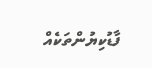ފާޑުކިޔުންތަކެއް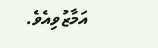އަމާޒުވިއެވެ.